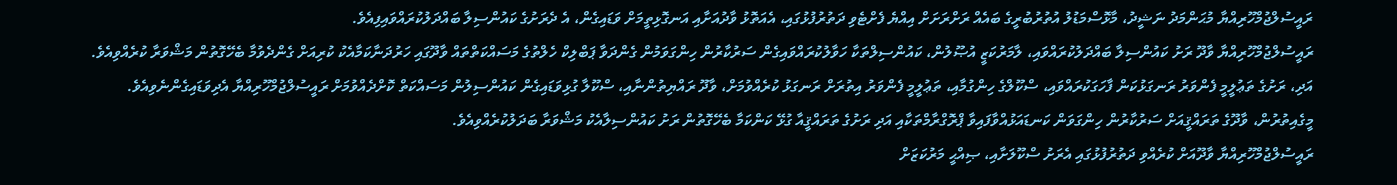ރައީސުލްޖުމްހޫރިއްޔާ މުޙަންމަދު ނަޝީދު، މާޅޮސްމަޑުލު އުތުރުބުރީގެ ބައެއް ރަށްރަށަށް އިއްޔެ ފެށްޓެވި ދަތުރުފުޅުގައި، އެއަތޮޅު ވާދުއަށާއި އަނގޮޅިތީމަށް ވަޑައިގެން، އެ ދެރަށުގެ ކައުންސިލާ ބައްދަލުކުރައްވައިފިއެވެ.
ރައީސުލްޖުމްހޫރިއްޔާ ވާދޫ ރަށު ކައުންސިލާ ބައްދަލުކުރައްވައި، ލާމަރުކަޒީ އުޞޫލުން، ކައުންސިލްތަކާ ހަވާލުކުރައްވައިގެން ސަރުކާރުން ހިންގަވަމުން ގެންދަވާ ޕަބްލިކް ހެލްތުގެ މަސައްކަތްތައް ވާދޫގައި ހަރުދަނާކަމާއެކު ކުރިއަށް ގެންދެވުމާ ބެހޭގޮތުން މަޝްވަރާ ކުރެއްވިއެވެ. އަދި، ރަށުގެ ތަޢުލީމީ ފެންވަރު ރަނގަޅުކަން ފާހަގަކުރައްވައި، ސްކޫލްގެ ހިންގުމާއި، ތަޢުލީމީ ފެންވަރު އިތުރަށް ރަނގަޅު ކުރެއްވުމަށް، ވާދޫ ރައްޔިތުންނާއި، ސްކޫލާ ގުޅިވަޑައިގެން ކައުންސިލުން މަސައްކަތް ކޮށްދެއްވުމަށް ރައީސުލްޖުމްހޫރިއްޔާ އެދިވަޑައިގެންނެވިއެވެ. މީގެއިތުރުން، ވާދޫގެ ތަރައްޤީއަށް ސަރުކާރުން ހިންގަވަން ކަނޑައަޅުއްވާފައިވާ ޕްރޮގްރާމްތަކާއި އަދި ރަށުގެ ތަރައްޤީއާ ގުޅޭ ކަންކަމާ ބެހޭގޮތުން ރަށު ކައުންސިލާއެކު މަޝްވަރާ ބަދަލުކުރެއްވިއެވެ.
ރައީސުލްޖުމްހޫރިއްޔާ ވާދޫއަށް ކުރެއްވި ދަތުރުފުޅުގައި އެރަށު ސްކޫލަށާއި، ޞިއްޙީ މަރުކަޒަށް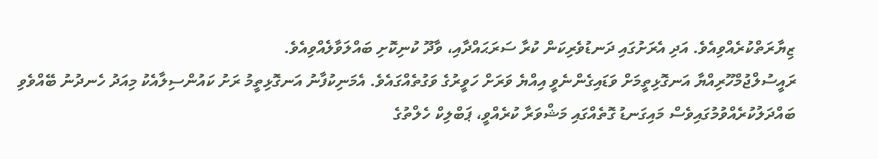ޒިޔާރަތްކުރެއްވިއެވެ. އަދި އެރަށުގައި ދަނޑުވެރިކަން ކުރާ ސަރަޙައްދާއި، ވާދޫ ކުނިކޮށި ބައްލަވާލެއްވިއެވެ.
ރައީސުލްޖުމްހޫރިއްޔާ އަނގޮޅިތީމަށް ވަޑައިގެންނެވީ އިއްޔެ ވަރަށް ހަވީރުގެ ވަގުތެއްގައެވެ. އެމަނިކުފާނު އަނގޮޅިތީމު ރަށު ކައުންސިލާއެކު މިއަދު ހެނދުނު ބޭއްވެވި ބައްދަލުކުރެއްވުމުގައިވެސް މައިގަނޑު ގޮތެއްގައި މަޝްވަރާ ކުރެއްވީ، ޕަބްލިކް ހެލްތުގެ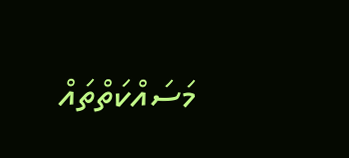މަސައްކަތްތައް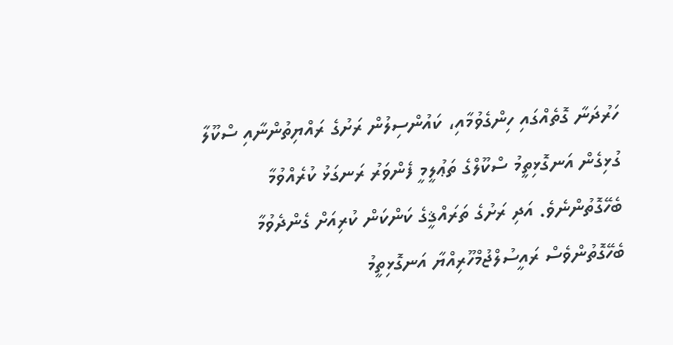ހަރުދަނާ ގޮތެއްގައި ހިންގެވުމާއި، ކައުންސިލުން ރަށުގެ ރައްޔިތުންނާއި ސްކޫލާ ގުޅިގެން އަނގޮޅިތީމު ސްކޫލްގެ ތަޢުލީމީ ފެންވަރު ރަނގަޅު ކުރެއްވުމާ ބެހޭގޮތުންނެވެ. އަދި ރަށުގެ ތަރައްޤީގެ ކަންކަން ކުރިއަށް ގެންދެވުމާ ބެހޭގޮތުންވެސް ރައީސުލްޖުމްހޫރިއްޔާ އަނގޮޅިތީމު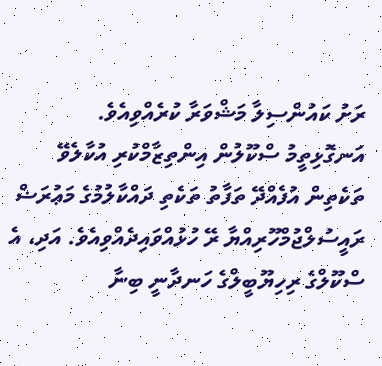ރަށު ކައުންސިލާ މަޝްވަރާ ކުރެއްވިއެވެ.
އަނގޮޅިތީމު ސްކޫލުން އިންތިޒާމްކުރި އުކާލެވޭ ތަކެތިން އުފެއްދޭ ތަފާތު ތަކެތި ދައްކާލުމުގެ މަޢުރަޟް ރައީސުލްޖުމްހޫރިއްޔާ ރޭ ހުޅުއްވައިދެއްވިއެވެ. އަދި، އެ ސްކޫލްގެ ރިހިޔޫބީލްގެ ހަނދާނީ ބިނާ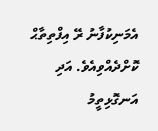އެމަނިކުފާނު ރޭ އިފްތިތާޙް ކޮށްދެއްވިއެވެ. އަދި އަނގޮޅިތީމު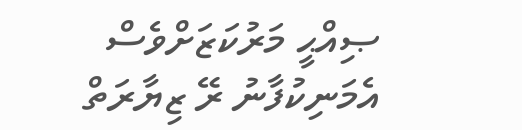ޞިއްޙީ މަރުކަޒަށްވެސް އެމަނިކުފާނު ރޭ ޒިޔާރަތް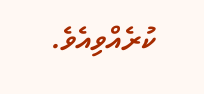ކުރެއްވިއެވެ.